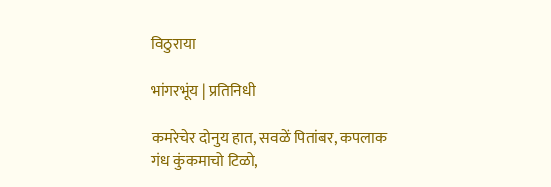विठुराया

भांगरभूंय | प्रतिनिधी

कमरेचेर दोनुय हात, सवळें पितांबर, कपलाक गंध कुंकमाचो टिळो,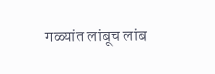गळ्यांत लांबूच लांब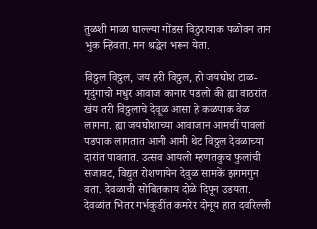तुळशी माळा घाल्ल्या गोंडस विठुरायाक पळोवन तान भुक न्हिवता. मन श्रद्धेन भरून येता.

विठ्ठल विठ्ठल, जय हरी विठ्ठल, हो जयघोश टाळ- मृदुंगाचो मधुर आवाज कानार पडलो की ह्या वाठरांत खंय तरी विठ्ठलाचे देवूळ आसा हे कळपाक वेळ लागना. ह्या जयघोशाच्या आवाजान आमचीं पावलां पडपाक लागतात आनी आमी थेट विठ्ठल देवळाच्या दारांत पावतात. उत्सव आयलो म्हणतकुच फुलांची सजावट, विद्युत रोशणायेन देवुळ सामकें झगमगुन वता. देवळाची सोबितकाय दोळे दिपून उडयता. देवळांत भितर गर्भकुडींत कमरेर दोनूय हात दवरिल्ली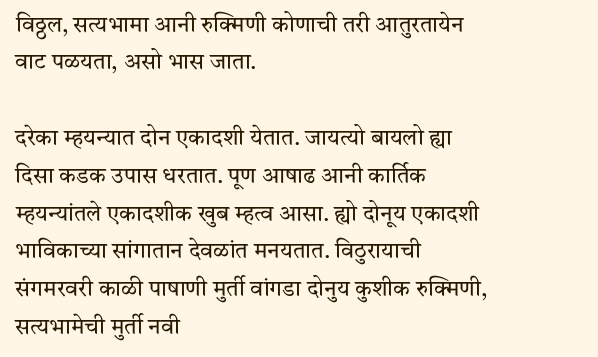विठ्ठल, सत्यभामा आनी रुक्मिणी कोणाची तरी आतुरतायेन वाट पळयता, असो भास जाता.

दरेका म्हयन्यात दोन एकादशी येतात. जायत्यो बायलो ह्या दिसा कडक उपास धरतात. पूण आषाढ आनी कार्तिक म्हयन्यांतले एकादशीक खुब म्हत्व आसा. ह्यो दोनूय एकादशी भाविकाच्या सांगातान देवळांत मनयतात. विठुरायाची संगमरवरी काळी पाषाणी मुर्ती वांगडा दोनुय कुशीक रुक्मिणी, सत्यभामेची मुर्ती नवी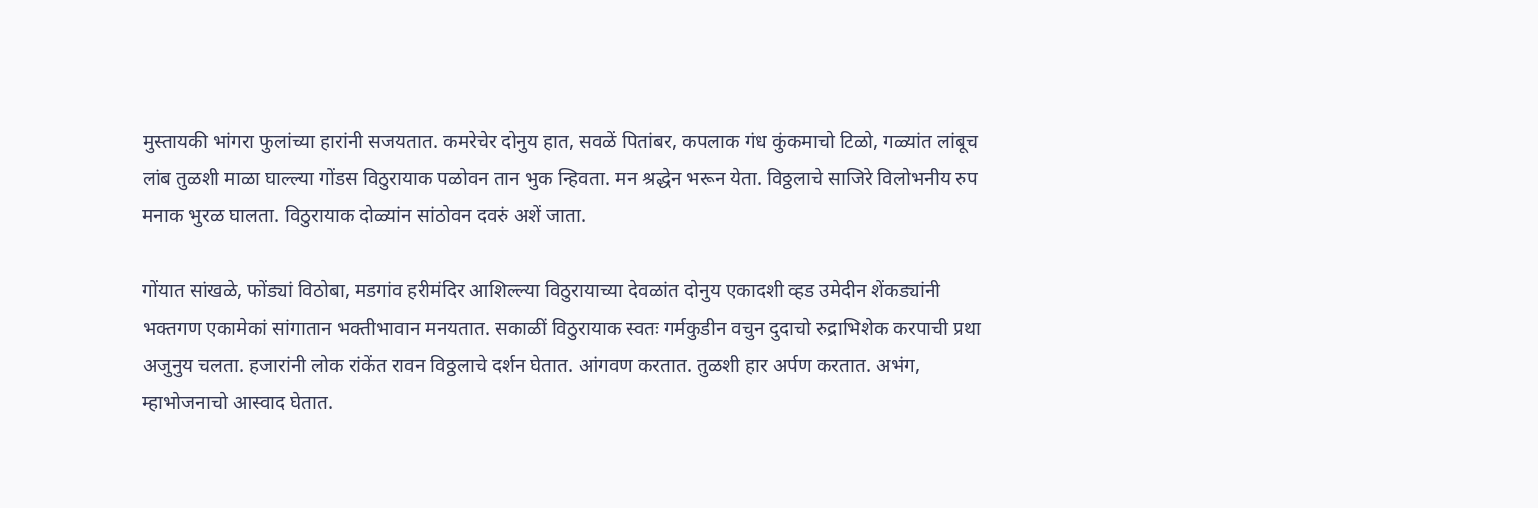मुस्तायकी भांगरा फुलांच्या हारांनी सजयतात. कमरेचेर दोनुय हात, सवळें पितांबर, कपलाक गंध कुंकमाचो टिळो, गळ्यांत लांबूच लांब तुळशी माळा घाल्ल्या गोंडस विठुरायाक पळोवन तान भुक न्हिवता. मन श्रद्धेन भरून येता. विठ्ठलाचे साजिरे विलोभनीय रुप मनाक भुरळ घालता. विठुरायाक दोळ्यांन सांठोवन दवरुं अशें जाता.

गोंयात सांखळे, फोंड्यां विठोबा, मडगांव हरीमंदिर आशिल्ल्या विठुरायाच्या देवळांत दोनुय एकादशी व्हड उमेदीन शेंकड्यांनी भक्तगण एकामेकां सांगातान भक्तीभावान मनयतात. सकाळीं विठुरायाक स्वतः गर्मकुडीन वचुन दुदाचो रुद्राभिशेक करपाची प्रथा अजुनुय चलता. हजारांनी लोक रांकेंत रावन विठ्ठलाचे दर्शन घेतात. आंगवण करतात. तुळशी हार अर्पण करतात. अभंग, म्हाभोजनाचो आस्वाद घेतात.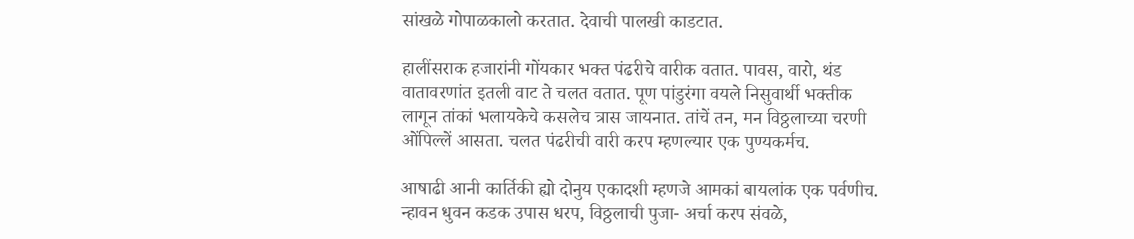सांखळे गोपाळकालो करतात. देवाची पालखी काडटात.

हालींसराक हजारांनी गोंयकार भक्त पंढरीचे वारीक वतात. पावस, वारो, थंड वातावरणांत इतली वाट ते चलत वतात. पूण पांडुरंगा वयले निसुवार्थी भक्तीक लागून तांकां भलायकेचे कसलेच त्रास जायनात. तांचें तन, मन विठ्ठलाच्या चरणी ओंपिल्लें आसता. चलत पंढरीची वारी करप म्हणल्यार एक पुण्यकर्मच.

आषाढी आनी कार्तिकी ह्यो दोनुय एकादशी म्हणजे आमकां बायलांक एक पर्वणीच. न्हावन धुवन कडक उपास धरप, विठ्ठलाची पुजा- अर्चा करप संवळे,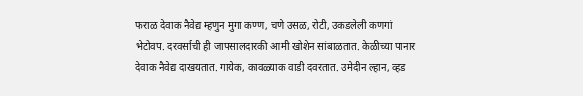फराळ देवाक नैवेद्य म्हणुन मुगा कण्ण, चणे उसळ, रोटी, उकडलेली कणगां भेटोवप. दरवर्साची ही जापसालदारकी आमी खोशेन सांबाळतात. केळीच्या पानार देवाक नैवेद्य दाखयतात. गायेक, कावळ्याक वाडी दवरतात. उमेदीन ल्हान, व्हड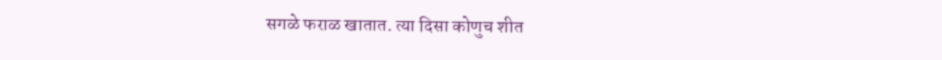सगळे फराळ खातात. त्या दिसा कोणुच शीत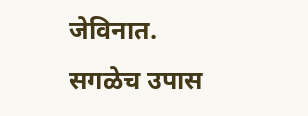जेविनात. सगळेच उपास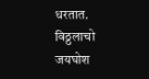धरतात. विठ्ठलाचो जयघोश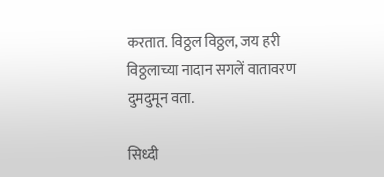करतात. विठ्ठल विठ्ठल, जय हरी विठ्ठलाच्या नादान सगलें वातावरण दुमदुमून वता.

सिध्दी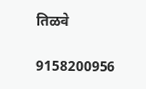तिळवे

9158200956